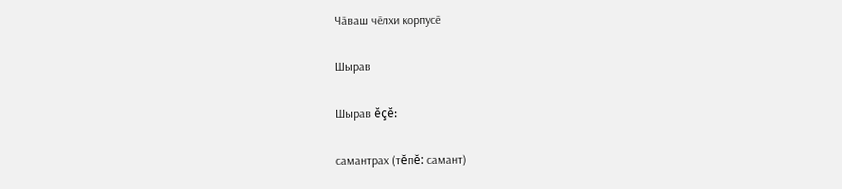Чӑваш чӗлхи корпусӗ

Шырав

Шырав ĕçĕ:

самантрах (тĕпĕ: самант)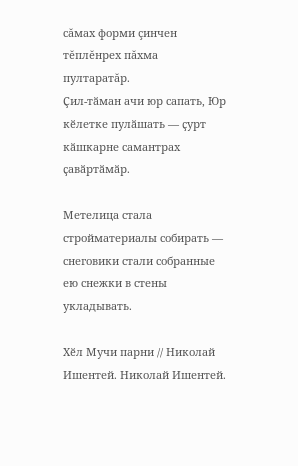сăмах форми çинчен тĕплĕнрех пăхма пултаратăр.
Ҫил-тӑман ачи юр сапать, Юр кӗлетке пулӑшать — ҫурт кӑшкарне самантрах ҫавӑртӑмӑр.

Метелица стала стройматериалы собирать — снеговики стали собранные ею снежки в стены укладывать.

Хӗл Мучи парни // Николай Ишентей. Николай Ишентей.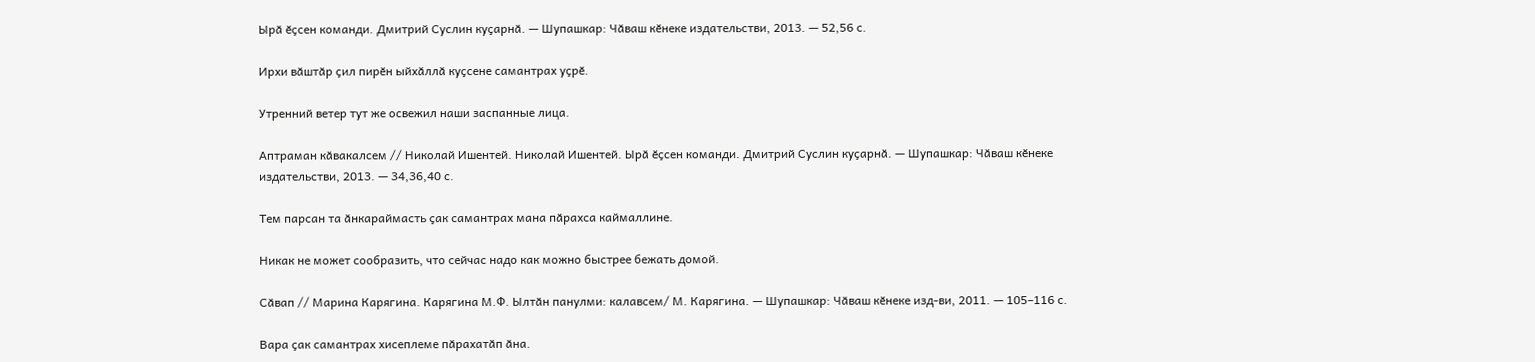Ырӑ ӗҫсен команди. Дмитрий Суслин куҫарнӑ. — Шупашкар: Чӑваш кӗнеке издательстви, 2013. — 52,56 с.

Ирхи вӑштӑр ҫил пирӗн ыйхӑллӑ куҫсене самантрах уҫрӗ.

Утренний ветер тут же освежил наши заспанные лица.

Аптраман кӑвакалсем // Николай Ишентей. Николай Ишентей. Ырӑ ӗҫсен команди. Дмитрий Суслин куҫарнӑ. — Шупашкар: Чӑваш кӗнеке издательстви, 2013. — 34,36,40 с.

Тем парсан та ӑнкараймасть ҫак самантрах мана пӑрахса каймаллине.

Никак не может сообразить, что сейчас надо как можно быстрее бежать домой.

Сӑвап // Марина Карягина. Карягина М.Ф. Ылтӑн панулми: калавсем/ М. Карягина. — Шупашкар: Чӑваш кӗнеке изд-ви, 2011. — 105–116 с.

Вара ҫак самантрах хисеплеме пӑрахатӑп ӑна.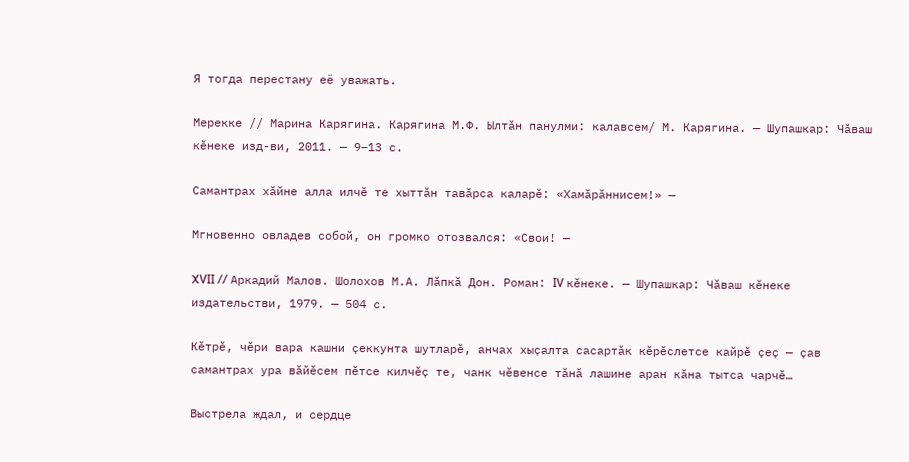Я тогда перестану её уважать.

Мерекке // Марина Карягина. Карягина М.Ф. Ылтӑн панулми: калавсем/ М. Карягина. — Шупашкар: Чӑваш кӗнеке изд-ви, 2011. — 9–13 с.

Самантрах хӑйне алла илчӗ те хыттӑн тавӑрса каларӗ: «Хамӑрӑннисем!» —

Мгновенно овладев собой, он громко отозвался: «Свои! —

XVII // Аркадий Малов. Шолохов М.А. Лӑпкӑ Дон. Роман: IV кӗнеке. — Шупашкар: Чӑваш кӗнеке издательстви, 1979. — 504 с.

Кӗтрӗ, чӗри вара кашни ҫеккунта шутларӗ, анчах хыҫалта сасартӑк кӗрӗслетсе кайрӗ ҫеҫ — ҫав самантрах ура вӑйӗсем пӗтсе килчӗҫ те, чанк чӗвенсе тӑнӑ лашине аран кӑна тытса чарчӗ…

Выстрела ждал, и сердце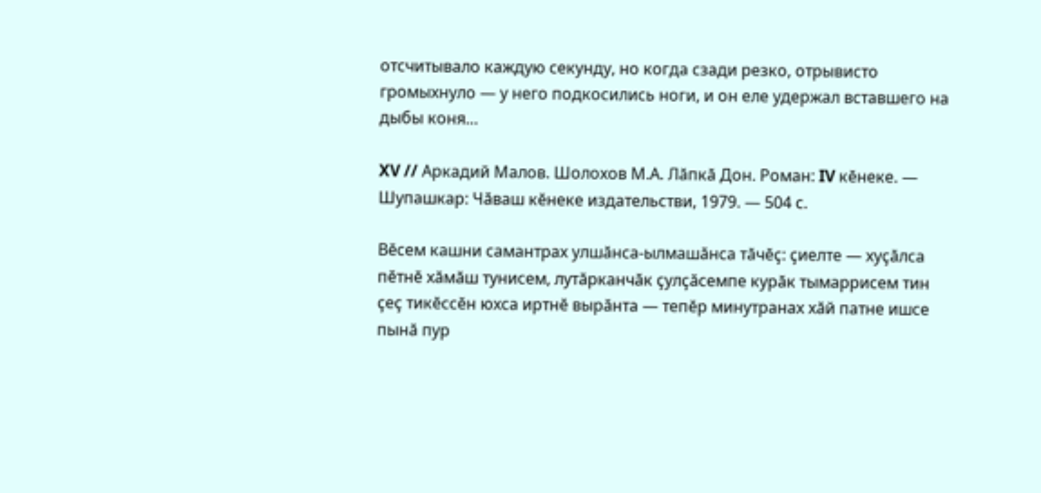отсчитывало каждую секунду, но когда сзади резко, отрывисто громыхнуло — у него подкосились ноги, и он еле удержал вставшего на дыбы коня…

XV // Аркадий Малов. Шолохов М.А. Лӑпкӑ Дон. Роман: IV кӗнеке. — Шупашкар: Чӑваш кӗнеке издательстви, 1979. — 504 с.

Вӗсем кашни самантрах улшӑнса-ылмашӑнса тӑчӗҫ: ҫиелте — хуҫӑлса пӗтнӗ хӑмӑш тунисем, лутӑрканчӑк ҫулҫӑсемпе курӑк тымаррисем тин ҫеҫ тикӗссӗн юхса иртнӗ вырӑнта — тепӗр минутранах хӑй патне ишсе пынӑ пур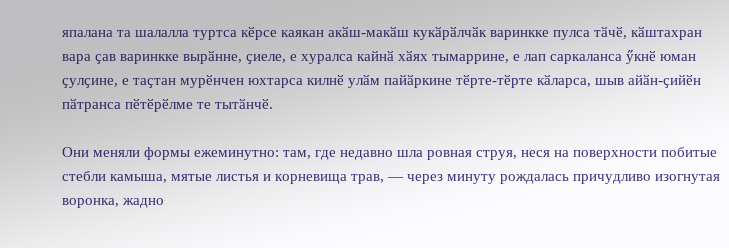япалана та шалалла туртса кӗрсе каякан акӑш-макӑш кукӑрӑлчӑк варинкке пулса тӑчӗ, кӑштахран вара ҫав варинкке вырӑнне, ҫиеле, е хуралса кайнӑ хӑях тымаррине, е лап саркаланса ӳкнӗ юман ҫулҫине, е таҫтан мурӗнчен юхтарса килнӗ улӑм пайӑркине тӗрте-тӗрте кӑларса, шыв айӑн-ҫийӗн пӑтранса пӗтӗрӗлме те тытӑнчӗ.

Они меняли формы ежеминутно: там, где недавно шла ровная струя, неся на поверхности побитые стебли камыша, мятые листья и корневища трав, — через минуту рождалась причудливо изогнутая воронка, жадно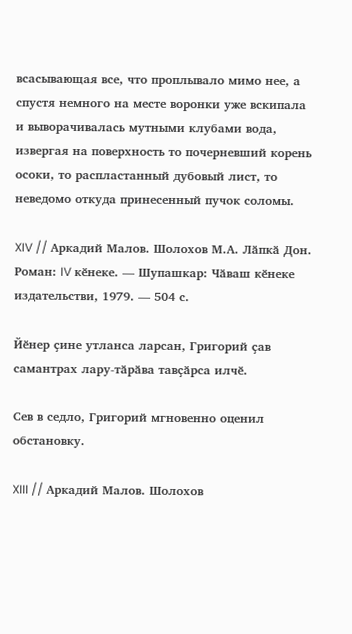всасывающая все, что проплывало мимо нее, а спустя немного на месте воронки уже вскипала и выворачивалась мутными клубами вода, извергая на поверхность то почерневший корень осоки, то распластанный дубовый лист, то неведомо откуда принесенный пучок соломы.

XIV // Аркадий Малов. Шолохов М.А. Лӑпкӑ Дон. Роман: IV кӗнеке. — Шупашкар: Чӑваш кӗнеке издательстви, 1979. — 504 с.

Йӗнер ҫине утланса ларсан, Григорий ҫав самантрах лару-тӑрӑва тавҫӑрса илчӗ.

Сев в седло, Григорий мгновенно оценил обстановку.

XIII // Аркадий Малов. Шолохов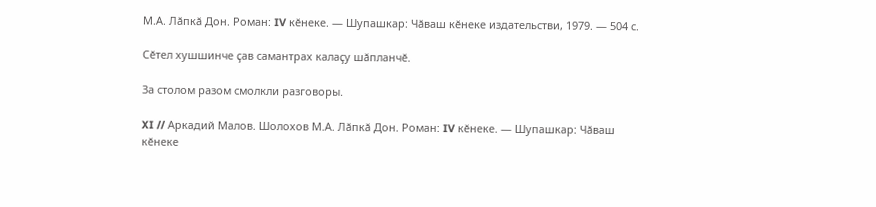М.А. Лӑпкӑ Дон. Роман: IV кӗнеке. — Шупашкар: Чӑваш кӗнеке издательстви, 1979. — 504 с.

Сӗтел хушшинче ҫав самантрах калаҫу шӑпланчӗ.

За столом разом смолкли разговоры.

XI // Аркадий Малов. Шолохов М.А. Лӑпкӑ Дон. Роман: IV кӗнеке. — Шупашкар: Чӑваш кӗнеке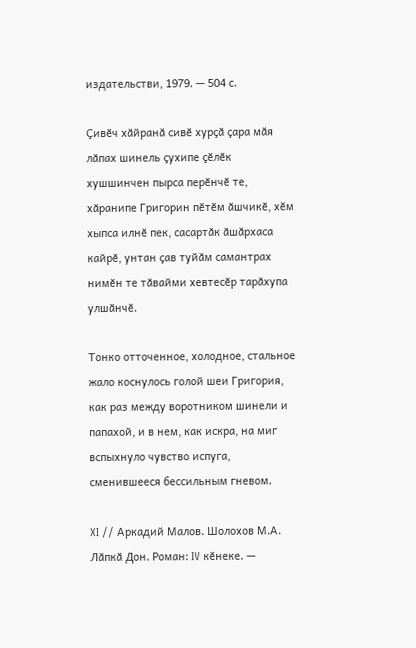издательстви, 1979. — 504 с.

Ҫивӗч хӑйранӑ сивӗ хурҫӑ ҫара мӑя лӑпах шинель ҫухипе ҫӗлӗк хушшинчен пырса перӗнчӗ те, хӑранипе Григорин пӗтӗм ӑшчикӗ, хӗм хыпса илнӗ пек, сасартӑк ӑшӑрхаса кайрӗ, унтан ҫав туйӑм самантрах нимӗн те тӑвайми хевтесӗр тарӑхупа улшӑнчӗ.

Тонко отточенное, холодное, стальное жало коснулось голой шеи Григория, как раз между воротником шинели и папахой, и в нем, как искра, на миг вспыхнуло чувство испуга, сменившееся бессильным гневом.

XI // Аркадий Малов. Шолохов М.А. Лӑпкӑ Дон. Роман: IV кӗнеке. —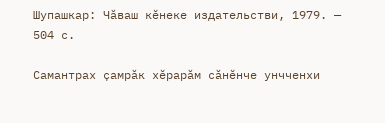Шупашкар: Чӑваш кӗнеке издательстви, 1979. — 504 с.

Самантрах ҫамрӑк хӗрарӑм сӑнӗнче унчченхи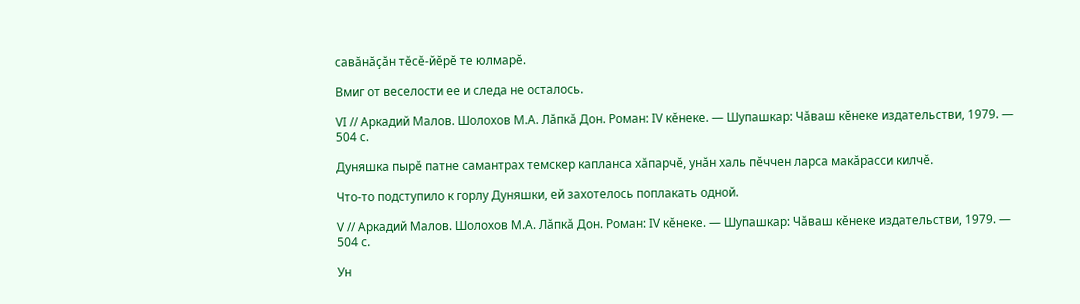савӑнӑҫӑн тӗсӗ-йӗрӗ те юлмарӗ.

Вмиг от веселости ее и следа не осталось.

VI // Аркадий Малов. Шолохов М.А. Лӑпкӑ Дон. Роман: IV кӗнеке. — Шупашкар: Чӑваш кӗнеке издательстви, 1979. — 504 с.

Дуняшка пырӗ патне самантрах темскер капланса хӑпарчӗ, унӑн халь пӗччен ларса макӑрасси килчӗ.

Что-то подступило к горлу Дуняшки, ей захотелось поплакать одной.

V // Аркадий Малов. Шолохов М.А. Лӑпкӑ Дон. Роман: IV кӗнеке. — Шупашкар: Чӑваш кӗнеке издательстви, 1979. — 504 с.

Ун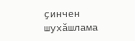ҫинчен шухӑшлама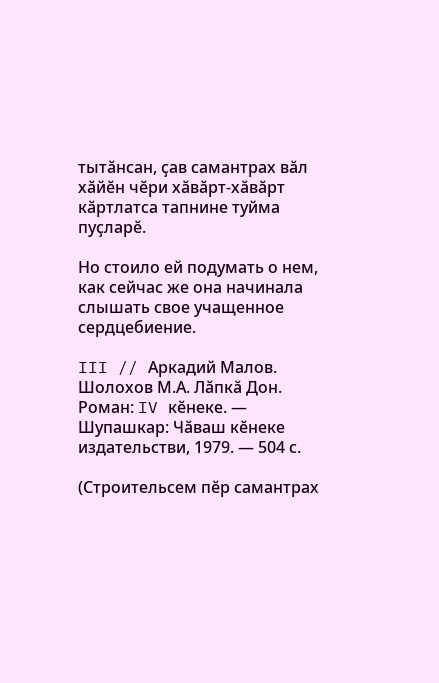тытӑнсан, ҫав самантрах вӑл хӑйӗн чӗри хӑвӑрт-хӑвӑрт кӑртлатса тапнине туйма пуҫларӗ.

Но стоило ей подумать о нем, как сейчас же она начинала слышать свое учащенное сердцебиение.

III // Аркадий Малов. Шолохов М.А. Лӑпкӑ Дон. Роман: IV кӗнеке. — Шупашкар: Чӑваш кӗнеке издательстви, 1979. — 504 с.

(Строительсем пӗр самантрах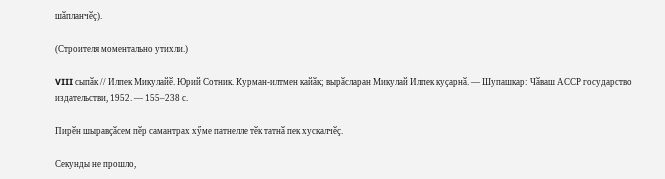шӑпланчӗҫ).

(Строителя моментально утихли.)

VIII сыпӑк // Илпек Микулайӗ. Юрий Сотник. Курман-илтмен кайӑк; вырӑсларан Микулай Илпек куҫарнӑ. — Шупашкар: Чӑваш АССР государство издательстви, 1952. — 155–238 с.

Пирӗн шыравҫӑсем пӗр самантрах хӳме патнелле тӗк татнӑ пек хускалчӗҫ.

Секунды не прошло,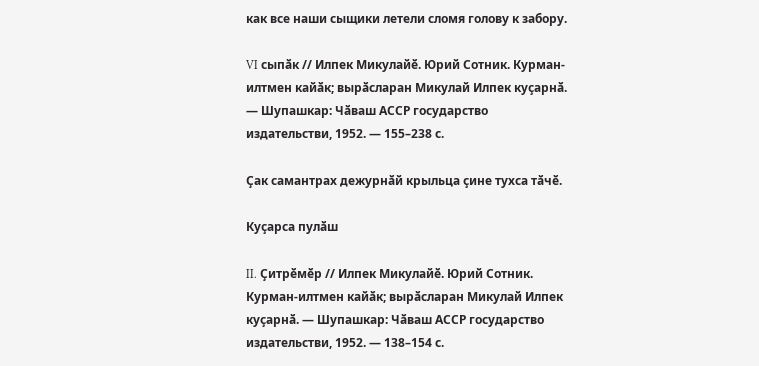как все наши сыщики летели сломя голову к забору.

VI сыпӑк // Илпек Микулайӗ. Юрий Сотник. Курман-илтмен кайӑк; вырӑсларан Микулай Илпек куҫарнӑ. — Шупашкар: Чӑваш АССР государство издательстви, 1952. — 155–238 с.

Ҫак самантрах дежурнӑй крыльца ҫине тухса тӑчӗ.

Куҫарса пулӑш

II. Ҫитрӗмӗр // Илпек Микулайӗ. Юрий Сотник. Курман-илтмен кайӑк; вырӑсларан Микулай Илпек куҫарнӑ. — Шупашкар: Чӑваш АССР государство издательстви, 1952. — 138–154 с.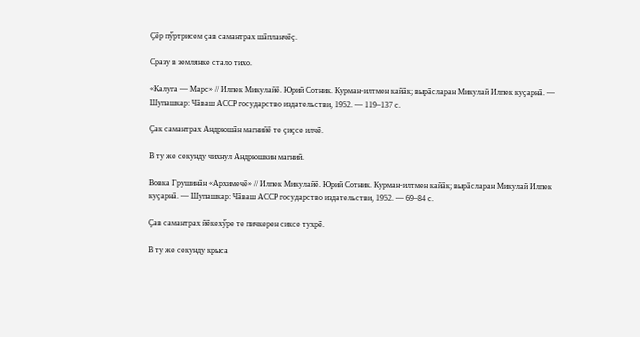Ҫӗр пӳртрисем ҫав самантрах шӑпланчӗҫ.

Сразу в землянке стало тихо.

«Калуга — Марс» // Илпек Микулайӗ. Юрий Сотник. Курман-илтмен кайӑк; вырӑсларан Микулай Илпек куҫарнӑ. — Шупашкар: Чӑваш АССР государство издательстви, 1952. — 119–137 с.

Ҫак самантрах Андрюшӑн магнийӗ те ҫиҫсе илчӗ.

В ту же секунду чихнул Андрюшкин магний.

Вовка Грушинӑн «Архимечӗ» // Илпек Микулайӗ. Юрий Сотник. Курман-илтмен кайӑк; вырӑсларан Микулай Илпек куҫарнӑ. — Шупашкар: Чӑваш АССР государство издательстви, 1952. — 69–84 с.

Ҫав самантрах йӗкехӳре те пичкерен сиксе тухрӗ.

В ту же секунду крыса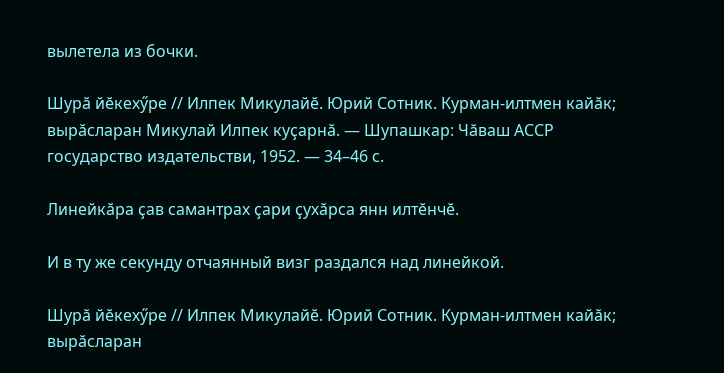вылетела из бочки.

Шурӑ йӗкехӳре // Илпек Микулайӗ. Юрий Сотник. Курман-илтмен кайӑк; вырӑсларан Микулай Илпек куҫарнӑ. — Шупашкар: Чӑваш АССР государство издательстви, 1952. — 34–46 с.

Линейкӑра ҫав самантрах ҫари ҫухӑрса янн илтӗнчӗ.

И в ту же секунду отчаянный визг раздался над линейкой.

Шурӑ йӗкехӳре // Илпек Микулайӗ. Юрий Сотник. Курман-илтмен кайӑк; вырӑсларан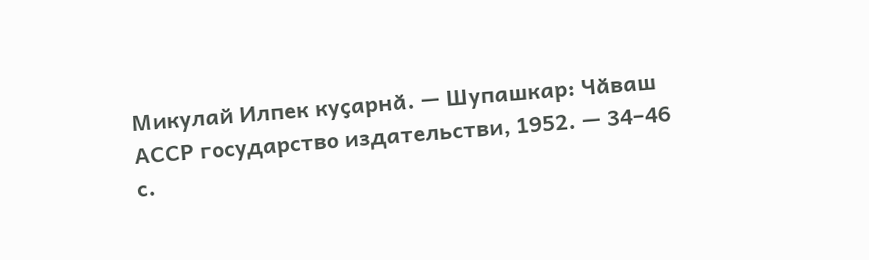Микулай Илпек куҫарнӑ. — Шупашкар: Чӑваш АССР государство издательстви, 1952. — 34–46 с.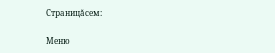Страницăсем:

Меню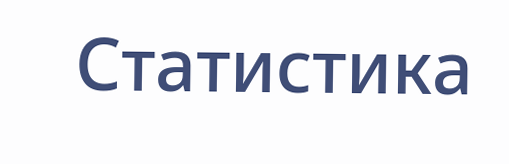Статистика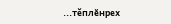...тĕплӗнрех